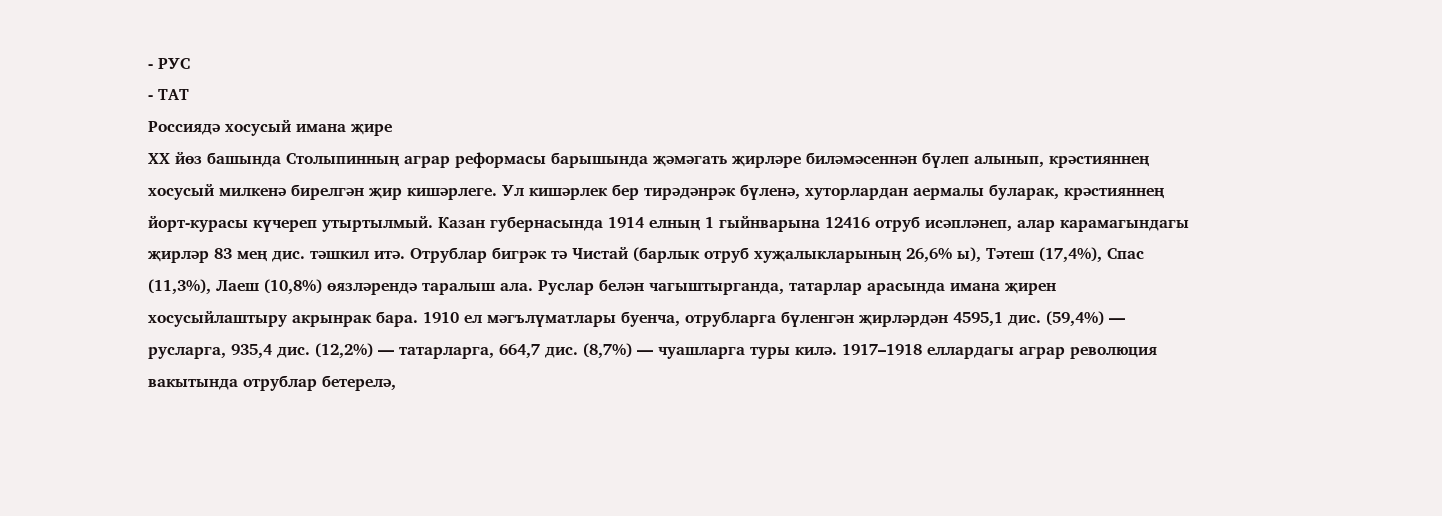- РУС
- ТАТ
Россиядә хосусый имана җире
ХХ йөз башында Столыпинның аграр реформасы барышында җәмәгать җирләре биләмәсеннән бүлеп алынып, крәстияннең хосусый милкенә бирелгән җир кишәрлеге. Ул кишәрлек бер тирәдәнрәк бүленә, хуторлардан аермалы буларак, крәстияннең йорт-курасы күчереп утыртылмый. Казан губернасында 1914 елның 1 гыйнварына 12416 отруб исәпләнеп, алар карамагындагы җирләр 83 мең дис. тәшкил итә. Отрублар бигрәк тә Чистай (барлык отруб хуҗалыкларының 26,6% ы), Тәтеш (17,4%), Спас (11,3%), Лаеш (10,8%) өязләрендә таралыш ала. Руслар белән чагыштырганда, татарлар арасында имана җирен хосусыйлаштыру акрынрак бара. 1910 ел мәгълүматлары буенча, отрубларга бүленгән җирләрдән 4595,1 дис. (59,4%) — русларга, 935,4 дис. (12,2%) — татарларга, 664,7 дис. (8,7%) — чуашларга туры килә. 1917–1918 еллардагы аграр революция вакытында отрублар бетерелә,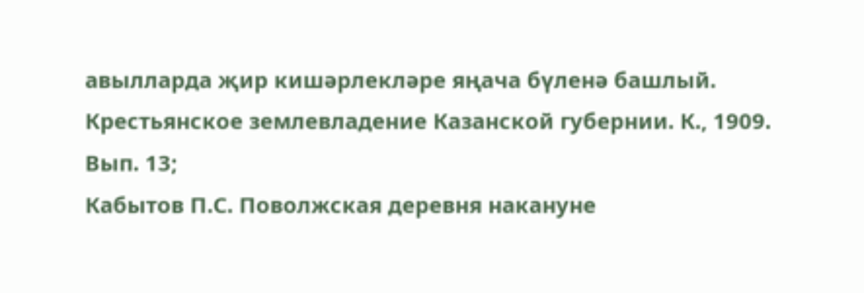авылларда җир кишәрлекләре яңача бүленә башлый.
Крестьянское землевладение Казанской губернии. К., 1909. Вып. 13;
Кабытов П.С. Поволжская деревня накануне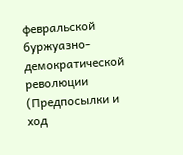февральской буржуазно-демократической революции (Предпосылки и ход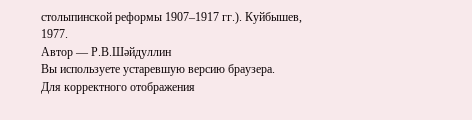столыпинской реформы 1907–1917 гг.). Куйбышев, 1977.
Автор — Р.В.Шәйдуллин
Вы используете устаревшую версию браузера.
Для корректного отображения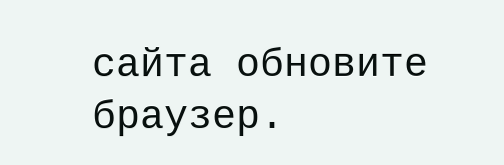сайта обновите браузер.